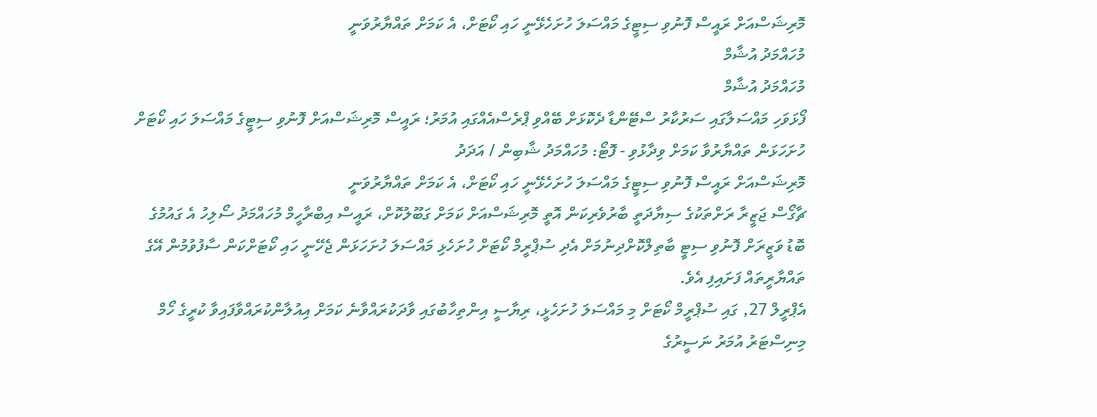މޮރިޝަސްއަށް ރައީސް ފޮނުވި ސިޓީގެ މައްސަލަ ހުށަހެޅޭނީ ހައި ކޯޓަށް، އެ ކަމަށް ތައްޔާރުވަނީ
މުހައްމަދު އުޝާމް
މުހައްމަދު އުޝާމް
ފޯޅަވަހި މައްސަލާގައި ސަރުކާރު ސްޓޭންޑާ ދެކޮޅަށް ބޭއްވި ޕްރެސްއެއްގައި އުމަރު؛ ރައީސް މޮރިޝަސްއަށް ފޮނުވި ސިޓީގެ މައްސަލަ ހައި ކޯޓަށް ހުށަހަޅަން ތައްޔާރުވާ ކަމަށް ވިދާޅުވި - ފޮޓޯ: މުހައްމަދު ޝާބިން / އަދަދު
މޮރިޝަސްއަށް ރައީސް ފޮނުވި ސިޓީގެ މައްސަލަ ހުށަހެޅޭނީ ހައި ކޯޓަށް، އެ ކަމަށް ތައްޔާރުވަނީ
ޗާގޯސް ޖަޒީރާ ރަށްތަކުގެ ސިޔާދަތީ ބާރުވެރިކަން އޮތީ މޮރިޝަސްއަށް ކަމަށް ގަބޫލުކޮށް، ރައީސް އިބްރާހީމް މުހައްމަދު ސޯލިހު އެ ގައުމުގެ ބޮޑު ވަޒީރަށް ފޮނުވި ސިޓީ ބާތިލްކޮށްދިނުމަށް އެދި ސުޕްރީމް ކޯޓަށް ހުށަހެޅި މައްސަލަ ހުށަހަޅަން ޖެހޭނީ ހައި ކޯޓަށްކަން ސާފުވުމުން އޭގެ ތައްޔާރީތައް ފަށައިފި އެވެ.
އެޕްރީލް 27, ގައި ސުޕްރީމް ކޯޓަށް މި މައްސަލަ ހުށަހެޅީ، ރިޔާސީ އިންތިހާބުގައި ވާދަކުރައްވާނެ ކަމަށް އިއުލާންކުރައްވާފައިވާ ކުރީގެ ހޯމް މިނިސްޓަރު އުމަރު ނަސީރުގެ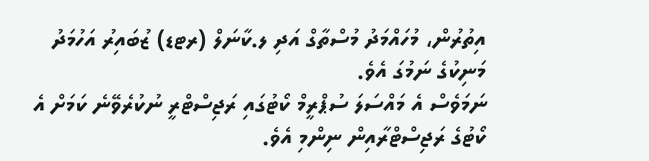އިތުރުން، މުހައްމަދު މުސްތާގް އަދި ލ.ކާނަލް (ރޓޑ) ޒުބައިރު އަހުމަދު މަނިކުގެ ނަމުގަ އެވެ.
ނަމަވެސް އެ މައްސަލަ ސުޕްރީމް ކޯޓުގައި ރަޖިސްޓްރީ ނުކުރެވޭނެ ކަމަށް އެ ކޯޓުގެ ރަޖިސްޓްރާއިން ނިންމި އެވެ.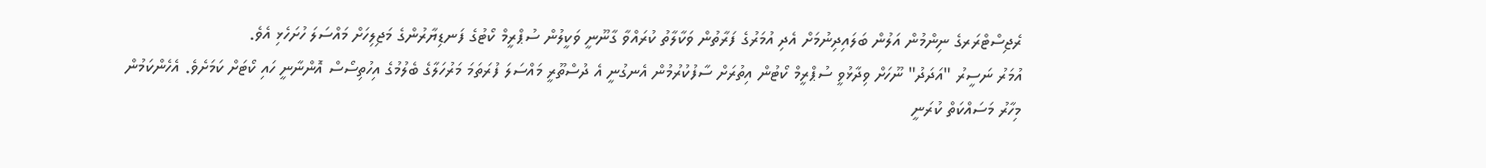ރެޖިސްޓްރަރގެ ނިންމުން އަލުން ބަލައިދިނުމަށް އެދި އުމަރުގެ ފަރާތުން ވަކާލާތު ކުރައްވާ ގާނޫނީ ވަކީލުން ސުޕްރީމް ކޯޓުގެ ފަނޑިޔާރުންގެ މަޖިލިހަށް މައްސަލަ ހުށަހެޅި އެވެ.
އުމަރު ނަސީރު "އަދަދު" ނޫހަށް ވިދާޅުވީ ސުޕްރީމް ކޯޓުން އިތުރަށް ސާފުކުރުމުން އެނގުނީ އެ ދުސްތޫރީ މައްސަލަ ފުރަތަމަ މަރުހަލާގެ ބެލުމުގެ އިހުތިސޯސް އޮންނާނީ ހައި ކޯޓަށް ކަމަށެވެ. އެހެންކަމުން މިހާރު މަސައްކަތް ކުރަނީ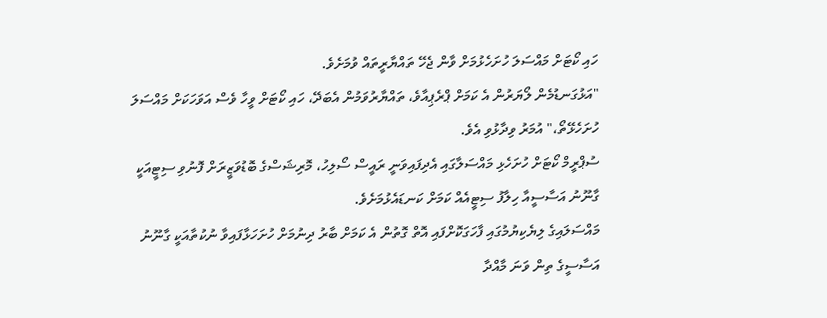ހައި ކޯޓަށް މައްސަލަ ހުށަހެޅުމަށް ވާން ޖެހޭ ތައްޔާރީތައް ވުމަށެވެ.
"އަޅުގަނޑުމެން ލޯޔަރުން އެ ކަމަށް ޕްރެޕިއާވެ، ތައްޔާރުވަމުން އެބަދޭ، ހައި ކޯޓަށް ވީހާ ވެސް އަވަހަކަށް މައްސަލަ ހުށަހެޅޭތޯ،" އުމަރު ވިދާޅުވި އެވެ.
ސުޕްރީމް ކޯޓަށް ހުށަހެޅި މައްސަލާގައި އެދިފައިވަނީ ރައީސް ސޯލިހު، މޮރިޝަސްގެ ބޮޑުވަޒީރަށް ފޮނުވި ސިޓީއަކީ ގާނޫނު އަސާސީއާ ހިލާފު ސިޓީއެއް ކަމަށް ކަނޑައެޅުމަށެވެ.
މައްސަލައިގެ ލިޔެކިޔުމުގައި ފާހަގަކޮށްފައި އޮތް ގޮތުން އެ ކަމަށް ބާރު ދިނުމަށް ހުށަހަޅާފައިވާ ނުކުތާއަކީ ގާނޫނު އަސާސީގެ ތިން ވަނަ މާއްދާ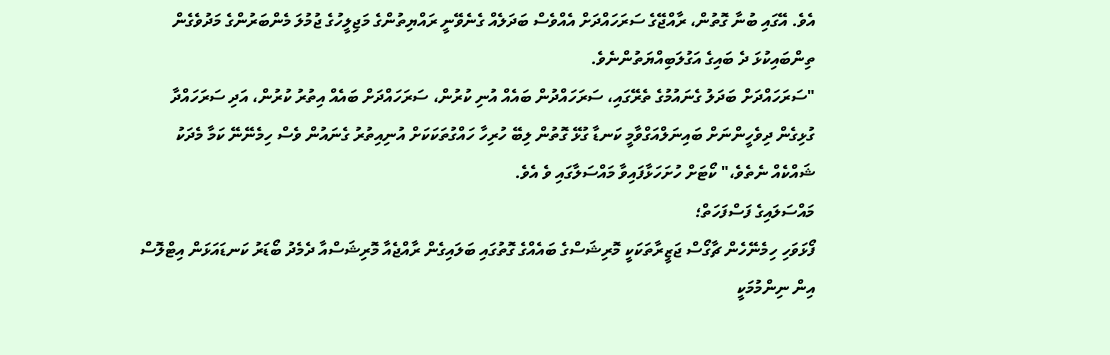އެވެ. އޭގައި ބުނާ ގޮތުން، ރާއްޖޭގެ ސަރަހައްދަށް އެއްވެސް ބަދަލެއް ގެނެވޭނީ ރައްޔިތުންގެ މަޖިލީހުގެ ޖުމުލަ މެންބަރުންގެ މަދުވެގެން ތިންބައިކުޅަ ދެ ބައިގެ އަގުލަބިއްޔަތުންނެވެ.
"ސަރަހައްދަށް ބަދަލު ގެނައުމުގެ ތެރޭގައި، ސަރަހައްދުން ބައެއް އުނި ކުރުން، ސަރަހައްދަށް ބައެއް އިތުރު ކުރުން، އަދި ސަރަހައްދާ ގުޅިގެން ދިވެހީންނަށް ބައިނަލްއަގްވާމީ ކަނޑާ ގުޅޭ ގޮތުން ލިބޭ ހުރިހާ ހައްގުތަކަކަށް އުނިއިތުރު ގެނައުން ވެސް ހިމެނޭނޭ ކަމާ މެދަކު ޝައްކެއް ނެތެވެ،" ކޯޓަށް ހުށަހަޅާފައިވާ މައްސަލާގައި ވެ އެވެ.
މައްސަލައިގެ ފަސްފަހަތް؛
ފޯޅަވަހި ހިމެނޭހެން ޗާގޯސް ޖަޒީރާތަކަކީ މޮރިޝަސްގެ ބައެއްގެ ގޮތުގައި ބަލައިގެން ރާއްޖެއާ މޮރިޝަސްއާ ދެމެދު ބޯޑަރު ކަނޑައަޅަން އިޓްލޮސް އިން ނިންމުމަކީ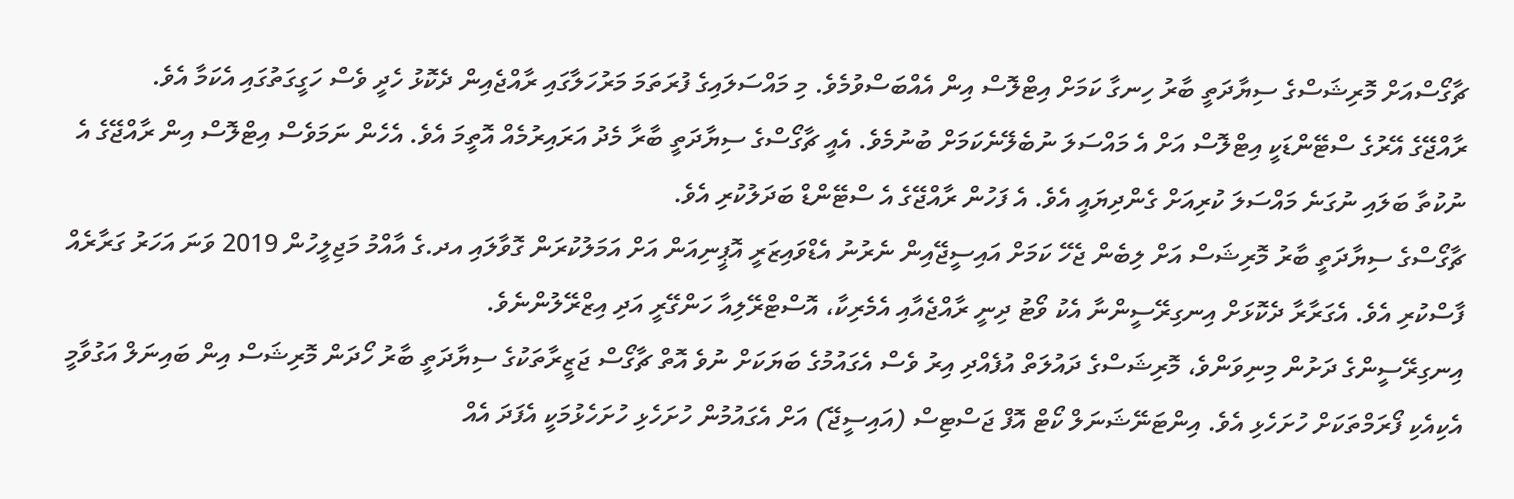ޗާގޯސްއަށް މޮރިޝަސްގެ ސިޔާދަތީ ބާރު ހިނގާ ކަމަށް އިޓްލޮސް އިން އެއްބަސްވުމެވެ. މި މައްސަލައިގެ ފުރަތަމަ މަރުހަލާގައި ރާއްޖެއިން ދެކޮޅު ހެދީ ވެސް ހަގީގަތުގައި އެކަމާ އެވެ.
ރާއްޖޭގެ އޭރުގެ ސްޓޭންޑަކީ އިޓްލޮސް އަށް އެ މައްސަލަ ނުބެލޭނެކަމަށް ބުނުމެވެ. އެއީ ޗާގޯސްގެ ސިޔާދަތީ ބާރާ މެދު އަރައިރުމެއް އޮތީމަ އެވެ. އެހެން ނަމަވެސް އިޓްލޮސް އިން ރާއްޖޭގެ އެ ނުކުތާ ބަލައި ނުގަނެ މައްސަލަ ކުރިއަށް ގެންދިޔައީ އެވެ. އެ ފަހުން ރާއްޖޭގެ އެ ސްޓޭންޑް ބަދަލުކުރި އެވެ.
ޗާގޯސްގެ ސިޔާދަތީ ބާރު މޮރިޝަސް އަށް ލިބެން ޖެހޭ ކަމަށް އައިސީޖޭއިން ނެރުނު އެޑްވައިޒަރީ އޮޕީނިއަން އަށް އަމަލުކުރަން ގޮވާލައި އދ.ގެ އާއްމު މަޖިލީހުން 2019 ވަނަ އަހަރު ގަރާރެއް ފާސްކުރި އެވެ. އެގަރާރާ ދެކޮޅަށް އިނގިރޭސީންނާ އެކު ވޯޓު ދިނީ ރާއްޖެއާއި އެމެރިކާ، އޮސްޓްރޭލިއާ ހަންގޭރީ އަދި އިޒްރޭލުންނެވެ.
އިނގިރޭސީންގެ ދަށުން މިނިވަންވެ، މޮރިޝަސްގެ ދައުލަތް އުފެއްދި އިރު ވެސް އެގައުމުގެ ބަޔަކަށް ނުވެ އޮތް ޗާގޯސް ޖަޒީރާތަކުގެ ސިޔާދަތީ ބާރު ހޯދަން މޮރިޝަސް އިން ބައިނަލް އަގުވާމީ އެކިއެކި ފޯރަމްތަކަށް ހުށަހެޅި އެވެ. އިންޓަނޭޝަނަލް ކޯޓް އޮފް ޖަސްޓިސް (އައިސީޖޭ) އަށް އެގައުމުން ހުށަހެޅި ހުށަހެޅުމަކީ އެފަދަ އެއް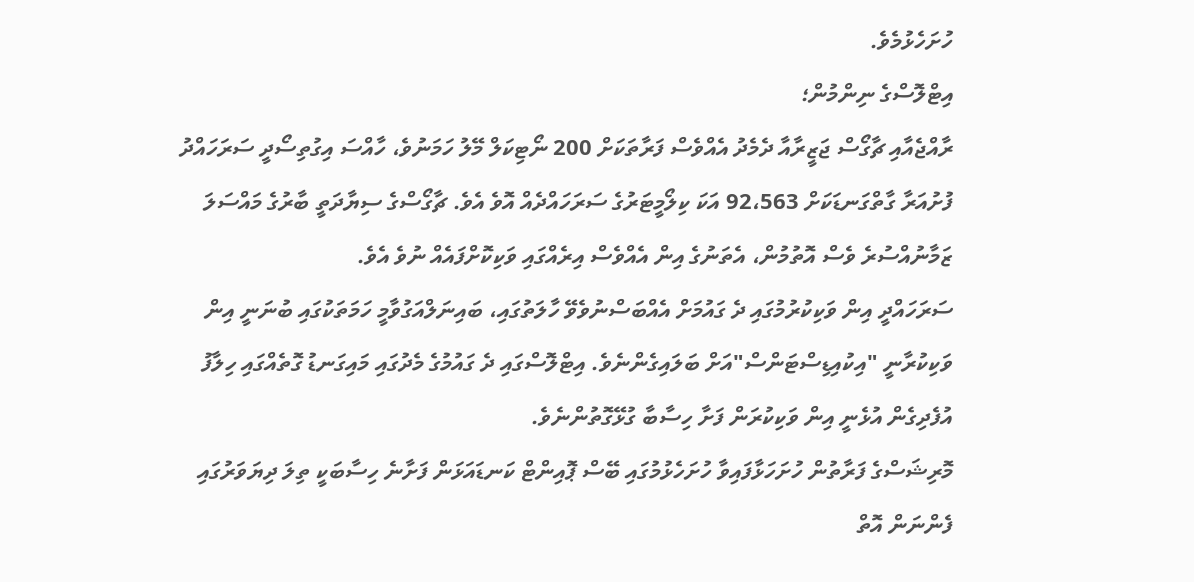ހުށަހެޅުމެވެ.
އިޓްލޮސްގެ ނިންމުން؛
ރާއްޖެއާއި ޗާގޯސް ޖަޒީރާއާ ދެމެދު އެއްވެސް ފަރާތަކަށް 200 ނޯޓިކަލް މޭލު ހަމަނުވެ، ހާއްސަ އިގުތިސޯދީ ސަރަހައްދު ފުށުއަރާ ގާތްގަނޑަކަށް 92،563 އަކަ ކިލޯމީޓަރުގެ ސަރަހައްދެއް އޮވެ އެވެ. ޗާގޯސްގެ ސިޔާދަތީ ބާރުގެ މައްސަލަ ޒަމާނުއްސުރެ ވެސް އޮތުމުން، އެތަނުގެ އިން އެއްވެސް އިރެއްގައި ވަކިކޮށްފައެއް ނުވެ އެވެ.
ސަރަހައްދީ އިން ވަކިކުރުމުގައި ދެ ގައުމަށް އެއްބަސްނުވެވޭ ހާލަތުގައި، ބައިނަލްއަގުވާމީ ހަމަތަކުގައި ބުނަނީ އިން ވަކިކުރާނީ "އިކުއިޑިސްޓަންސް"އަށް ބަލައިގެންނެވެ. އިޓްލޮސްގައި ދެ ގައުމުގެ މެދުގައި މައިގަނޑު ގޮތެއްގައި ހިލާފު އުފެދިގެން އުޅެނީ އިން ވަކިކުރަން ފަށާ ހިސާބާ ގުޅޭގޮތުންނެވެ.
މޮރިޝަސްގެ ފަރާތުން ހުށަހަޅާފައިވާ ހުށަހެޅުމުގައި ބޭސް ޕޮއިންޓް ކަނޑައަޅަން ފަށާނެ ހިސާބަކީ ތިލަ ދިޔަވަރުގައި ފެންނަން އޮތް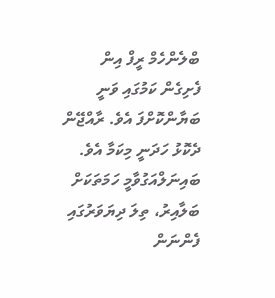ބްލެންހެމް ރީފް އިން ފެށިގެން ކަމުގައި ވަނީ ބަޔާންކޮށްފަ އެވެ. ރާއްޖޭން ދެކޮޅު ހަދަނީ މިކަމާ އެވެ. ބައިނަލްއަގުވާމީ ހަމަތަކަށް ބަލާއިރު، ތިލަ ދިޔަވަރުގައި ފެންނަން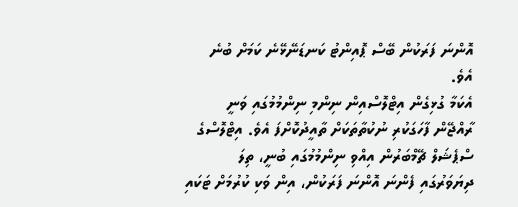އޮންނަ ފަރަކުން ބޭސް ޕޮއިންޓު ކަނޑަނޭޅޭނެ ކަމަށް ބުނެ އެވެ.
އެކަމާ ގުޅިގެން އިޓްލޮސްއިން ނިންމި ނިންމުމުގައި ވަނީ ރާއްޖޭން ފާހަގަކުރި ނުކުތާތަކަށް ތާއީދުކޮށްފަ އެވެ. އިޓްލޮސްގެ ސްޕެޝަލް ޗޭމްބަރުން އިއްވި ނިންމުމުގައި ބުނީ، ތިލަ ދިޔަވަރުގައި ފެންނަ އޮންނަ ފަރަކުން، އިން ވަކި ކުރުމަށް ޓަކައި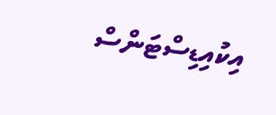އިކުއިޑިސްޓަންސް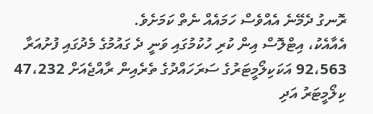ރޮނގު ދެމޭނެ އެއްވެސް ހަމައެއް ނެތް ކަމަށެވެ.
އެއާއެކު، އިޓްލޮސް އިން ކުރި ހުކުމުގައި ވަނީ ދެ ގައުމުގެ މެދުގައި ފުށުއަރާ 92،563 އަކަކިލޯމީޓަރުގެ ސަރަހައްދުގެ ތެރެއިން ރާއްޖެއަށް 47،232 ކިލޯމީޓަރު އަދި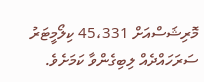މޮރިޝަސްއަށް 45،331 ކިލޯމީޓަރު ސަރަހައްދެއް ލިބިގެންވާ ކަމަށެވެ.